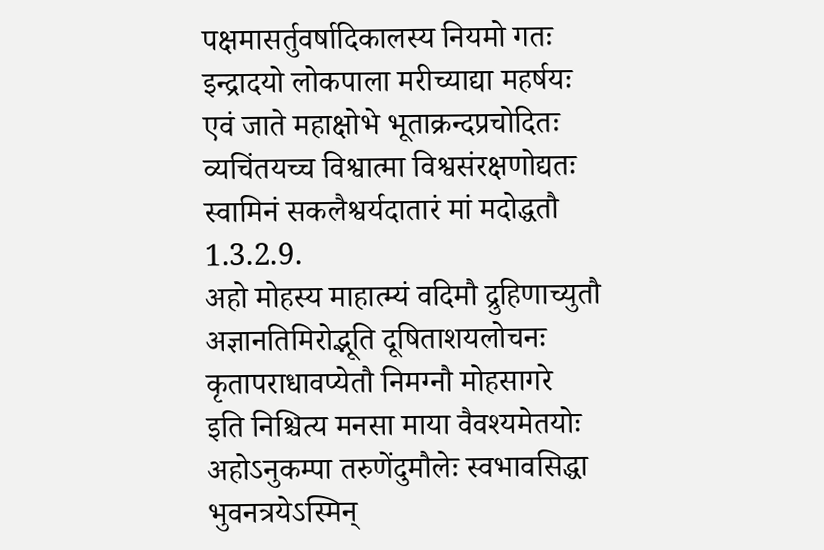पक्षमासर्तुवर्षादिकालस्य नियमो गतः
इन्द्रादयो लोकपाला मरीच्याद्या महर्षयः
एवं जाते महाक्षोभे भूताक्रन्दप्रचोदितः
व्यचिंतयच्च विश्वात्मा विश्वसंरक्षणोद्यतः
स्वामिनं सकलैश्वर्यदातारं मां मदोद्धतौ 1.3.2.9.
अहो मोहस्य माहात्म्यं वदिमौ द्रुहिणाच्युतौ
अज्ञानतिमिरोद्भूति दूषिताशयलोचनः
कृतापराधावप्येतौ निमग्नौ मोहसागरे
इति निश्चित्य मनसा माया वैवश्यमेतयोः
अहोऽनुकम्पा तरुणेंदुमौलेः स्वभावसिद्धा भुवनत्रयेऽस्मिन्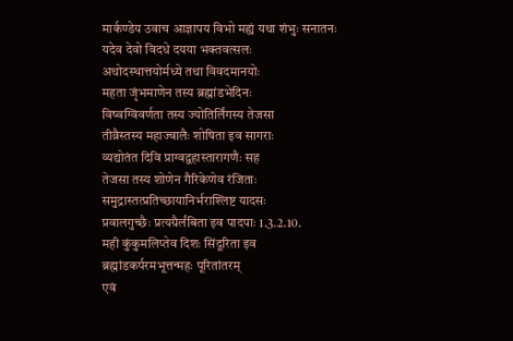मार्कण्डेय उवाच आज्ञापय विभो मह्यं यथा शंभुः सनातनः
यदेव देवो विदधे दयया भक्तवत्सलः
अथोदस्थात्तयोर्मध्ये तथा विवदमानयोः
महता जृंभमाणेन तस्य ब्रह्मांडभेदिनः
विष्वग्विवर्णता तस्य ज्योतिर्लिंगस्य तेजसा
तीव्रैस्तस्य महाज्वालैः शोषिता इव सागराः
व्यद्योतंत दिवि प्राग्वद्वहास्तारागणैः सह
तेजसा तस्य शोणेन गैरिकेणेव रंजिताः
समुद्रास्तत्प्रतिच्छायानिर्भराश्लिष्ट यादसः
प्रवालगुच्छैः प्रत्यग्रैर्लंबिता इव पादपाः 1.3.2.10.
मही कुंकुमलिप्तेव दिशः सिंदूरिता इव
ब्रह्मांडकर्परमभूत्तन्महः पूरितांतरम्
एवं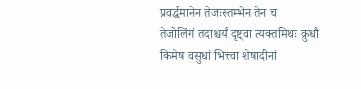प्रवर्द्धमानेन तेजःस्तम्भेन तेन च
तेजोलिंगं तदाश्चर्यं दृष्ट्वा त्यक्तमिथः क्रुधौ
किमेष वसुधां भित्त्वा शेषादीनां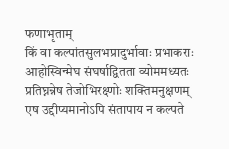फणाभृताम्
किं वा कल्पांतसुलभप्रादुर्भावाः प्रभाकराः
आहोस्विन्मेघ संघर्षाद्वितता व्योममध्यतः
प्रतिघ्नन्नेष तेजोभिरक्ष्णोः शक्तिमनुक्षणम्
एष उद्दीप्यमानोऽपि संतापाय न कल्पते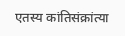एतस्य कांतिसंक्रांत्या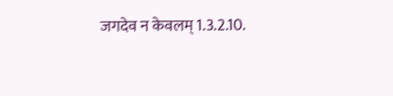जगदेव न केवलम् 1.3.2.10.